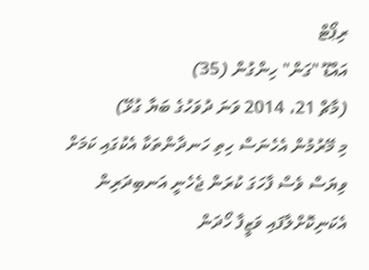ރިޕޯޓް
އައްޑޫ "ގަން" ހިންގުން (35)
(މާޗް 21، 2014 ވަނަ ދުވަހުގެ ބަޔާ ގުޅޭ)
މި މޭރުމުން އެހެނަސް ހިތި ހަނދާންތަކާ އެކުގައި ކަމަށް ވިޔަސް ވެސް ފާހަގަ ކުރަން ޖެހެނީ އަނބިދަރިން އެކަނިކޮށްލާފައި ވަޒީފާ ހޯދަން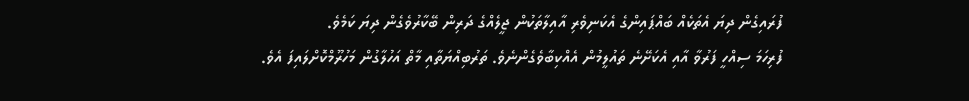ފުރައިގެން ދިޔަ އެތަކެއް ބައްޕައިންގެ އެކަނިވެރި އާއިލާތަކުން ޖީލެއްގެ ދަރިން ބޭކާރުވެގެން ދިޔަ ކަމެވެ.
ފުރިހަމަ ސިއްހީ ފަރުވާ އާއި އެކަށޭނެ ތައުލީމުން އެއްކިބާވެގެންނެވެ. ތަރުބިއްޔަތާއި މާތް އަހުލާގުން މަހުރޫމްކޮށްލައިފަ އެވެ.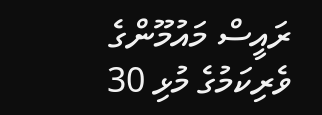ރައީސް މައުމޫންގެ ވެރިކަމުގެ މުޅި 30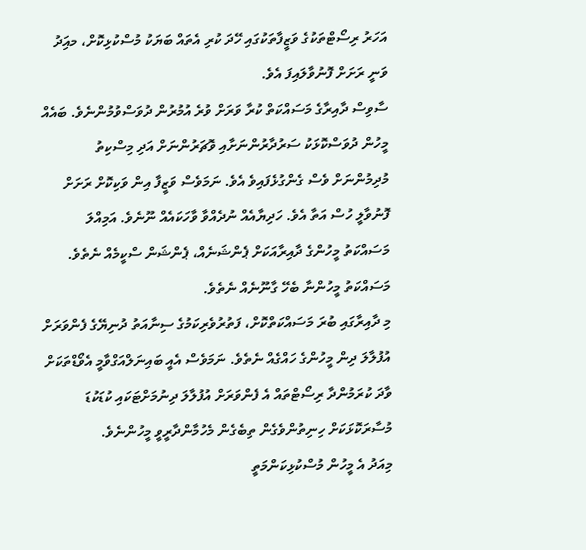އަހަރު ރިސޯޓްތަކުގެ ވަޒީފާތަކުގައި ހޭދަ ކުރި އެތައް ބަޔަކު މުސްކުޅިކޮށް، މއިަދު ވަނީ ރަށަށް ފޮނުވާލައިފަ އެވެ.
ސާވިސް ދާއިރާގެ މަސައްކަތް ކުރާ ވަރަށް ވުރެ އުމުރުން ދުވަސްވުމުންނެވެ. ބައެއް މީހުން ދުވަސްކޮޅަކު ސަރުދާރުންނަށާއި ވޮޗަރުންނަށް އަދި މިސްކިތު މުދިމުންނަށް ވެސް ގެންގުޅެފައިވެ އެވެ. ނަމަވެސް ވަޒީފާ އިން ވަކިކޮށް ރަށަށް ފޮނުވާލީ ހުސް އަތާ އެވެ. ހަދިޔާއެއް ނުދެއްވާ ވާހަކައެއް ނޫނެވެ. އަމިއްލަ މަސައްކަތު މީހުންގެ ދާއިރާއަކަށް ޕެންޝަނެއް، ޕެންޝަން ސްކީމެއް ނެތެވެ. މަސައްކަތު މީހުންނާ ބެހޭ ގާނޫނެއް ނެތެވެ.
މި ދާއިރާގައި ބުރަ މަސައްކަތްކޮށް، ފަތުރުވެރިކަމުގެ ސިނާއަތު ދުނިޔޭގެ ފެންވަރަށް އުފުލާލަ ދިން މީހުންގެ ހައްގެއް ނެތެވެ. ނަމަވެސް އެއީ ބައިނަލްއަގްވާމީ އެވޯޑްތަކަށް ވާދަ ކުރަމުންދާ ރިސޯޓްތައް އެ ފެންވަރަށް އުފުލާލަ ދިނުމަށްޓަކައި ކުޑަކުޑަ މުސާރަކޮޅަކަށް ހިނިތުންވެގެން ތިބެގެން މެހުމާންދާރީވީ މީހުންނެވެ.
މިއަދު އެ މީހުން މުސްކުޅިކަންމަތީ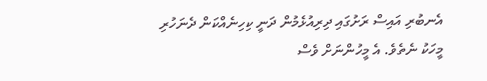އެނބުރި އައިސް ރަށުގައި ދިރިއުޅެމުން ދަނީ ކިހިނެއްކަން ދެނަހުރި މީހަކު ނެތެވެ. އެ މީހުންނަށް ވެސް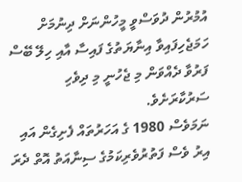އުމުރުން ދުވަސްވީ މީހުންނަށް ދިނުމަށް ހަމަޖެހިފައިވާ އިނާޔަތުގެ ފައިސާ އާއި ހިލޭ ބޭސް ފަރުވާ ދެއްވަން މި ޖެހުނީ މި ދިވެހި ސަރުކާރަށެވެ.
ނަމަވެސް 1980 ގެ އަހަރުތައް ފެށިގެން އައި އިރު ވެސް ފަތުރުވެރިކަމުގެ ސިނާއަތު އޮތް ދެރަ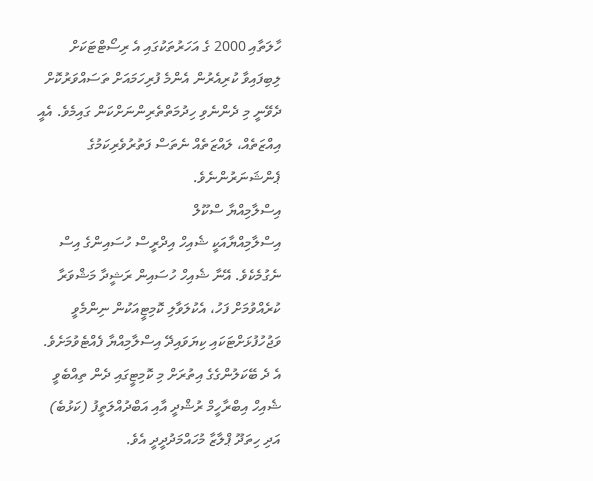ހާލަތާއި 2000 ގެ އަހަރުތަކުގައި އެ ރިސޯޓްޓަކަށް ލިބިފައިވާ ކުރިއެރުން އެންމެ ފުރިހަމައަށް ތަސައްވަރުކޮށް ދެވޭނީ މި ދެންނެވި ހިދުމަތްތެރިންނަށްކަން ގައިމެވެ. އެއީ އިއްޒަތެއް، ލައްޒަތެއް ނެތަސް ފަތުރުވެރިކަމުގެ ޕެންޝަނަރުންނެވެ.
އިސްލާމިއްޔާ ސްކޫލް
އިސްލާމިއްޔާއަކީ ޝެއިހް އިދްރީސް ހުސައިންގެ އިސް ނެގުމެކެވެ. އޭނާ ޝެއިހް ހުސައިން ރަޝީދާ މަޝްވަރާ ކުރެއްވުމަށް ފަހު، އެކުލަވާލި ކޮމިޓީއަކުން ނިންމެވީ ވަޖުހުފުޅަށްޓަކައި ކިޔަވައިދޭ އިސްލާމިއްޔާ ފެއްޓެވުމަށެވެ.
އެ ދެ ބޭކަލުންގެގެ އިތުރަށް މި ކޮމިޓީގައި ދެން ތިއްބެވީ ޝެއިހް އިބްރާހީމް ރުޝްދީ އާއި އަބްދުއްލަތީފު (ކަޅުބެ) އަދި ހިތަދޫ ޕްލާޒާ މުހައްމަދުދީދީ އެވެ.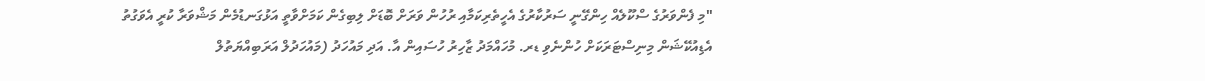"މި ފެންވަރުގެ ސްކޫލެއް ހިންގޭނީ ސަރުކާރުގެ އެހީތެރިކަމާއި ރުހުން ވަރަށް ބޮޑަށް ލިބިގެން ކަމަށްވާތީ އަޅުގަނޑުމެން މަޝްވަރާ ކުރީ އެވަގުތު އެޑިއުކޭޝަން މިނިސްޓަރަކަށް ހުންނެވި ޑރ. މުހައްމަދު ޒާހިރު ހުސައިން އާ. އަދި މައުހަދު (މައުހަދުލް އަރަބިއްޔަތުލް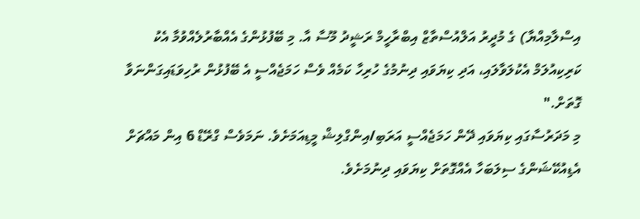އިސްލާމިއްޔާ) ގެ މުދީރު އަލްއުސްތާޒް އިބްރާހީމް ރަޝީދު މޫސާ އާ. މި ބޭފުޅުންގެ އެއްބާރުލެއްވުމާ އެކު ކަރިކިއުލަމް އެކުލަވާލައި، އަދި ކިޔަވައި ދިނުމުގެ ހުރިހާ ކަމެއް ވެސް ހަމަޖެއްސީ އެ ބޭފުޅުން ރުހިވަޑައިގަންނަވާ ގޮތަށް."
މި މަދަރުސާގައި ކިޔަވައި ދޭން ހަމަޖެއްސީ އަރަބި/އިންގްލިޝް މީޑިއަމަށެވެ. ނަމަވެސް ގްރޭޑް 6 އިން މައްޗަށް އެޑިއުކޭޝަންގެ ސިލަބަހާ އެއްގޮތަށް ކިޔަވައި ދިނުމަށެވެ.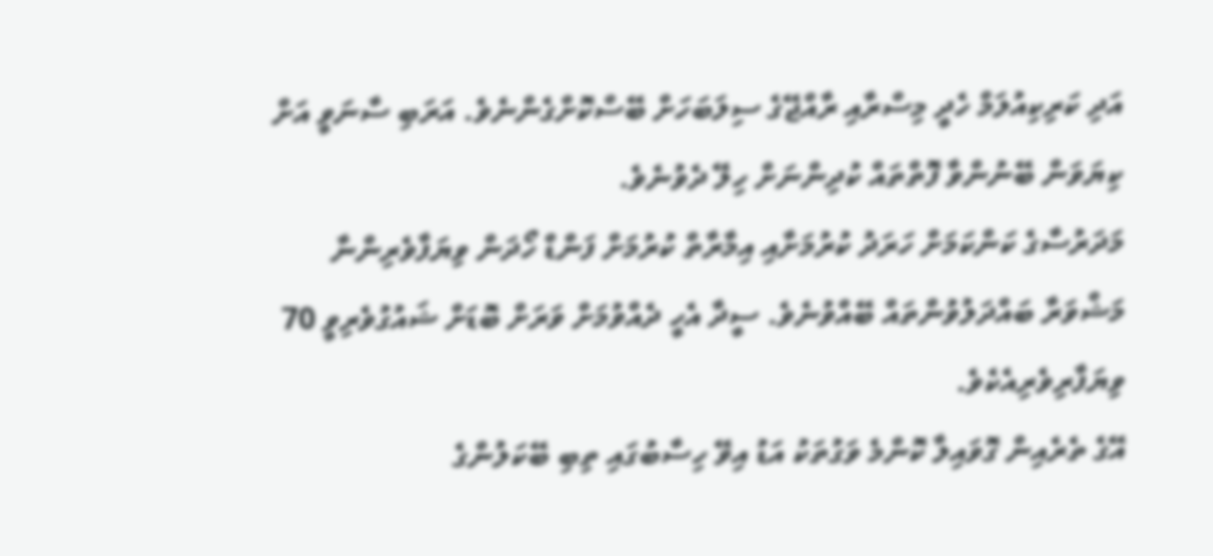އަދި ކަރިކިއުލަމް ހެދީ މިސްރާއި ރާއްޖޭގެ ސިލަބަހަށް ބޭސްކޮށްގެންނެވެ. އަރަބި ސާނަވީ އަށް ކިޔަވަން ބޭނުންވާ ފޮތްތައް ކުދިންނަށް ހިލޭ ދެވުނެވެ.
މަދަރުސާގެ ކަންކަމަށް ހަރަދު ކުރުމަށާއި އިމާރާތް ކުރުމަށް ފަންޑް ހޯދަން ވިޔަފާވެރިންނާ މަޝްވަރާ ބައްދަލުވުންތައް ބޭއްވުނެވެ. ސީދާ އެހީ ދެއްވުމަށް ވަރަށް ބޮޑަށް ޝައުގުވެރިވީ 70 ވިޔަފާރިވެރިއެކެވެ.
އޭގެ ތެރެއިން ގޮވައިލާ ކޮންމެ ވަގުތަކު އަޑު އިވޭ ހިސާބުގައި ތިބި ބޭކަލުންގެ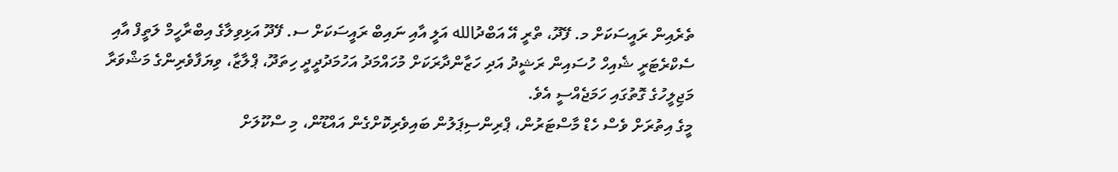ތެރެއިން ރައީސަކަށް މ. ފޭދޫ، ތްރީ އޭ އަބްދުالله އަލީ އާއި ނައިބް ރައީސަކަށް ސ. ފޭދޫ އަޅިވިލާގެ އިބްރާހީމް ލަތީފް އާއި ސެކްރެޓަރީ ޝެއިހް ހުސައިން ރަޝީދު އަދި ހަޒާންދާރަކަށް މުހައްމަދު އަހުމަދުދީދީ ހިތަދޫ، ޕްލާޒާ، ވިޔަފާވެރިންގެ މަޝްވަރާ މަޖިލީހުގެ ގޮތުގައި ހަމަޖެއްސީ އެވެ.
މީގެ އިތުރަށް ވެސް ހެޑް މާސްޓަރުން، ޕްރިންސިޕަލުން ބައިވެރިކޮށްގެން އައްޑޫން، މި ސްކޫލަށް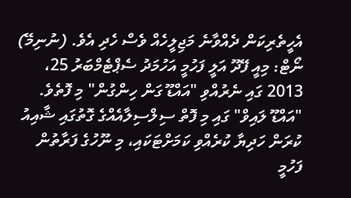އެހީތެރިކަން ދެއްވާނެ މަޖިލީހެއް ވެސް ހެދި އެވެ. (ނުނިމޭ)
ނޯޓް: މިއީ ފޭދޫ އަލީ ފަހުމީ އަހުމަދު ސެޕްޓެމްބަރު 25، 2013 ގައި ނެރުއްވި "އައްޑޫ ގަން ހިންގުން" މި ފޮތެވެ.
"އައްޑޫ ލައިވް" ގައި މި ފޮތް ސިލްސިލާއެއްގެ ގޮތުގައި ޝާއިއު ކުރަން ހަދިޔާ ކުރެއްވި ކަމަށްޓަކައި، މި ނޫހުގެ ފަރާތުން ފަހުމީ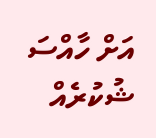އަށް ހާއްސަ ޝުކުރެއް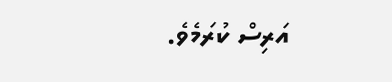އަރިސް ކުރަމެވެ.